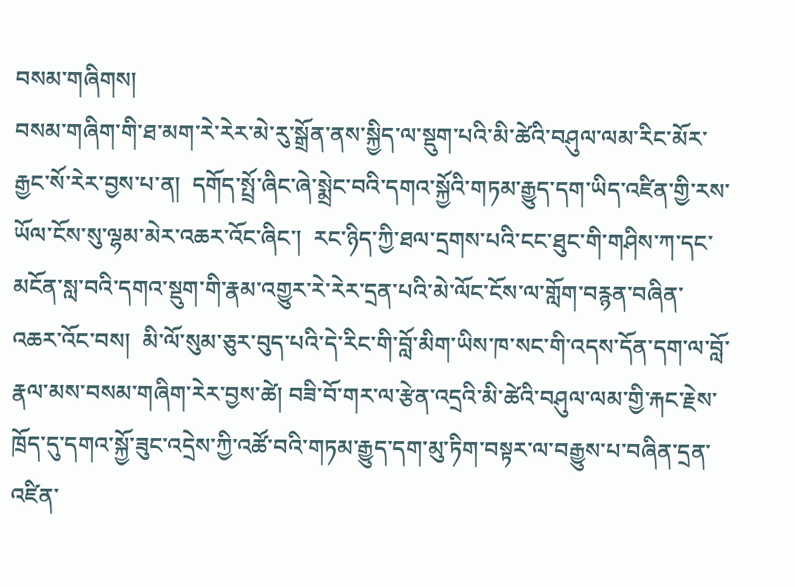བསམ་གཞིགས།
བསམ་གཞིག་གི་ཐ་མག་རེ་རེར་མེ་རུ་སྒྲོན་ནས་སྐྱིད་ལ་སྡུག་པའི་མི་ཚེའི་བཤུལ་ལམ་རིང་མོར་རྒྱང་སོ་རེར་བྱས་པ་ན།  དགོད་སྤྲོ་ཞིང་ཞེ་སྨྲེང་བའི་དགའ་སྐྱོའི་གཏམ་རྒྱུད་དག་ཡིད་འཛིན་གྱི་རས་ཡོལ་ངོས་སུ་ལྷམ་མེར་འཆར་འོང་ཞིང་།  རང་ཉིད་ཀྱི་ཐལ་དྲགས་པའི་ངང་ཐུང་གི་གཤིས་ཀ་དང་མངོན་སླ་བའི་དགའ་སྡུག་གི་རྣམ་འགྱུར་རེ་རེར་དྲན་པའི་མེ་ལོང་ངོས་ལ་གློག་བརྙན་བཞིན་འཆར་འོང་བས།  མི་ལོ་སུམ་ཅུར་བུད་པའི་དེ་རིང་གི་བློ་མིག་ཡིས་ཁ་སང་གི་འདས་དོན་དག་ལ་བློ་རྣལ་མས་བསམ་གཞིག་རེར་བྱས་ཚེ། བཟི་བོ་གར་ལ་རྩེན་འདྲའི་མི་ཚེའི་བཤུལ་ལམ་གྱི་རྐང་རྗེས་ཁྲོད་དུ་དགའ་སྐྱོ་ཟུང་འདྲེས་ཀྱི་འཚོ་བའི་གཏམ་རྒྱུད་དག་མུ་ཏིག་བསྟར་ལ་བརྒྱུས་པ་བཞིན་དྲན་འཛིན་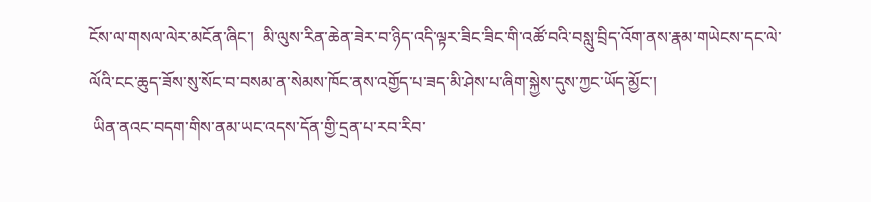ངོས་ལ་གསལ་ལེར་མངོན་ཞིང་།  མི་ལུས་རིན་ཆེན་ཟེར་བ་ཉིད་འདི་ལྟར་ཟིང་ཟིང་གི་འཚོ་བའི་བསླུ་བྲིད་འོག་ནས་རྣམ་གཡེངས་དང་ལེ་ལོའི་ངང་ཆུད་ཟོས་སུ་སོང་བ་བསམ་ན་སེམས་ཁོང་ནས་འགྱོད་པ་ཟད་མི་ཤེས་པ་ཞིག་སྐྱེས་དུས་ཀྱང་ཡོད་མྱོང་།
 ཡིན་ནའང་བདག་གིས་ནམ་ཡང་འདས་དོན་གྱི་དྲན་པ་རབ་རིབ་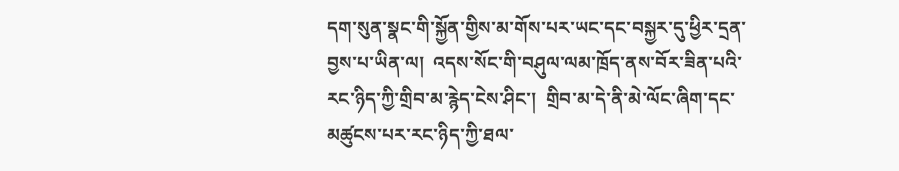དག་སུན་སྣང་གི་སྐྱོན་གྱིས་མ་གོས་པར་ཡང་དང་བསྐྱར་དུ་ཕྱིར་དྲན་བྱས་པ་ཡིན་ལ།  འདས་སོང་གི་བཤུལ་ལམ་ཁྲོད་ནས་བོར་ཟིན་པའི་རང་ཉིད་ཀྱི་གྲིབ་མ་རྙེད་ངེས་ཤིང་།  གྲིབ་མ་དེ་ནི་མེ་ལོང་ཞིག་དང་མཚུངས་པར་རང་ཉིད་ཀྱི་ཐལ་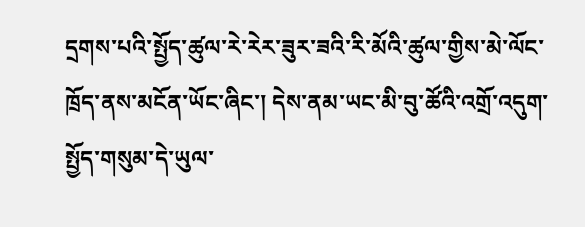དྲགས་པའི་སྤྱོད་ཚུལ་རེ་རེར་ཟུར་ཟའི་རི་མོའི་ཚུལ་གྱིས་མེ་ལོང་ཁྲོད་ནས་མངོན་ཡོང་ཞིང་། དེས་ནམ་ཡང་མི་བུ་ཚོའི་འགྲོ་འདུག་སྤྱོད་གསུམ་དེ་ཡུལ་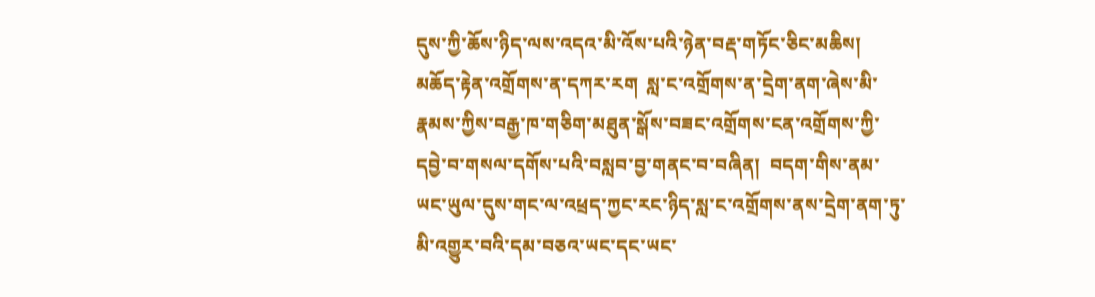དུས་ཀྱི་ཆོས་ཉིད་ལས་འདའ་མི་འོས་པའི་ཉེན་བརྡ་གཏོང་ཅིང་མཆིས།  མཆོད་རྟེན་འགྲོགས་ན་དཀར་རག  སླ་ང་འགྲོགས་ན་དྲེག་ནག་ཞེས་མི་རྣམས་ཀྱིས་བརྒྱ་ཁ་གཅིག་མཐུན་སྒོས་བཟང་འགྲོགས་ངན་འགྲོགས་ཀྱི་དབྱེ་བ་གསལ་དགོས་པའི་བསླབ་བྱ་གནང་བ་བཞིན།  བདག་གིས་ནམ་ཡང་ཡུལ་དུས་གང་ལ་འཕྲད་ཀྱང་རང་ཉིད་སླ་ང་འགྲོགས་ནས་དྲེག་ནག་ཏུ་མི་འགྱུར་བའི་དམ་བཅའ་ཡང་དང་ཡང་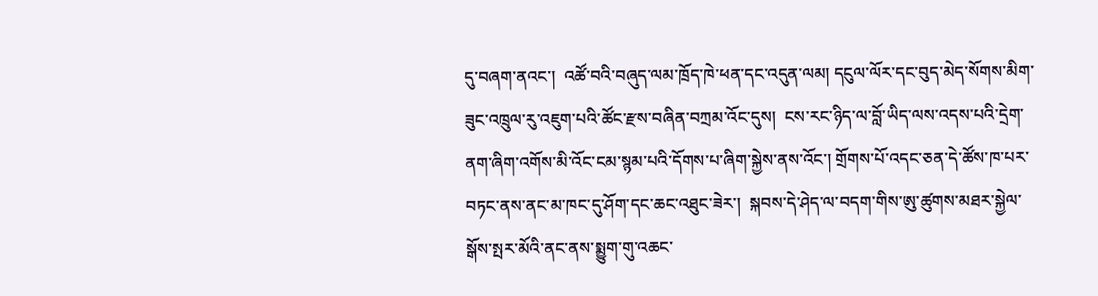དུ་བཞག་ནའང་།  འཚོ་བའི་བཞུད་ལམ་ཁྲོད་ཁེ་ཕན་དང་འདུན་ལམ། དངུལ་ལོར་དང་བུད་མེད་སོགས་མིག་ཟུང་འཁྲུལ་རུ་འཇུག་པའི་ཚོང་རྫས་བཞིན་བཀྲམ་འོང་དུས།  ངས་རང་ཉིད་ལ་བློ་ཡིད་ལས་འདས་པའི་དྲེག་ནག་ཞིག་འགོས་མི་འོང་ངམ་སྙམ་པའི་དོགས་པ་ཞིག་སྐྱེས་ནས་འོང་། གྲོགས་པོ་འདང་ཅན་དེ་ཚོས་ཁ་པར་བཏང་ནས་ནང་མ་ཁང་དུ་ཤོག་དང་ཆང་འཐུང་ཟེར་།  སྐབས་དེ་ཤེད་ལ་བདག་གིས་ཨུ་ཚུགས་མཐར་སྐྱེལ་སྒོས་སྤར་མོའི་ནང་ནས་སྨྱུག་གུ་འཆང་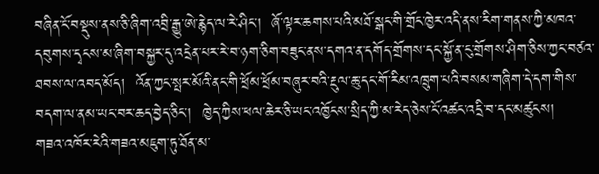བཞིན་ངོ་བསྡུས་ནས་ཅི་ཞིག་འབྲི་རྒྱུ་ཨེ་རྙེད་ལ་རེ་ཤིང་།  ཞོ་ལྟར་ཆགས་པའི་མཐོ་སྒང་གི་གྲོང་ཁྱེར་འདི་ནས་རིག་གནས་ཀྱི་མཁའ་དབུགས་དྭངས་མ་ཞིག་བསྐྱར་དུ་འདྲེན་པར་རེ་བ་ཉག་ཅིག་བཟུང་ནས་དགའ་ན་དགོད་གྲོགས་དང་སྐྱོ་ན་ངུ་གྲོགས་ཤིག་ཅིས་ཀྱང་བཙའ་ཐབས་ལ་འབད་མོད།  འོན་ཀྱང་སྤར་མོའི་ནང་གི་ཕྲོམ་ཕྲོམ་བཞུར་བའི་རྔུལ་ཆུ་དང་གོ་རིམ་འཁྲུག་པའི་བསམ་གཞིག་དེ་དག་གིས་བདག་ལ་ནམ་ཡང་བར་ཆད་བྱེད་ཅིང་།  ཁྱེད་ཀྱིས་ཕལ་ཆེར་ཅི་ཡང་འཁྱོངས་སྲིད་ཀྱི་མ་རེད་ཅེས་ངོ་འཚང་འདྲི་བ་དང་མཚུངས།
གཟའ་འཁོར་རེའི་གཟའ་མཇུག་ཏུ་ཐོན་མ་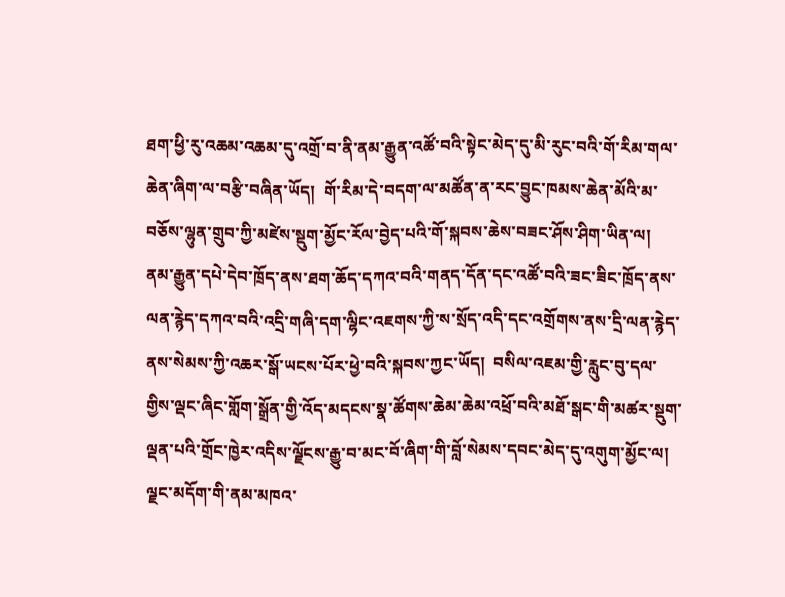ཐག་ཕྱི་རུ་འཆམ་འཆམ་དུ་འགྲོ་བ་ནི་ནམ་རྒྱུན་འཚོ་བའི་སྟེང་མེད་དུ་མི་རུང་བའི་གོ་རིམ་གལ་ཆེན་ཞིག་ལ་བརྩི་བཞིན་ཡོད།  གོ་རིམ་དེ་བདག་ལ་མཚོན་ན་རང་བྱུང་ཁམས་ཆེན་མོའི་མ་བཅོས་ལྷུན་གྲུབ་ཀྱི་མཛེས་སྡུག་མྱོང་རོལ་བྱེད་པའི་གོ་སྐབས་ཆེས་བཟང་ཤོས་ཤིག་ཡིན་ལ།  ནམ་རྒྱུན་དཔེ་དེབ་ཁྲོད་ནས་ཐག་ཆོད་དཀའ་བའི་གནད་དོན་དང་འཚོ་བའི་ཟང་ཟིང་ཁྲོད་ནས་ལན་རྙེད་དཀའ་བའི་འདྲི་གཞི་དག་ལྷིང་འཇགས་ཀྱི་ས་སྲོད་འདི་དང་འགྲོགས་ནས་དྲི་ལན་རྙེད་ནས་སེམས་ཀྱི་འཆར་སྒོ་ཡངས་པོར་ཕྱེ་བའི་སྐབས་ཀྱང་ཡོད།  བསིལ་འཇམ་གྱི་རླུང་བུ་དལ་གྱིས་ལྡང་ཞིང་གློག་སྒྲོན་གྱི་འོད་མདངས་སྣ་ཚོགས་ཆེམ་ཆེམ་འཕྲོ་བའི་མཐོ་སྒང་གི་མཚར་སྡུག་ལྡན་པའི་གྲོང་ཁྱེར་འདིས་ལྗོངས་རྒྱུ་བ་མང་བོ་ཞིག་གི་བློ་སེམས་དབང་མེད་དུ་འགུག་མྱོང་ལ། ལྗང་མདོག་གི་ནམ་མཁའ་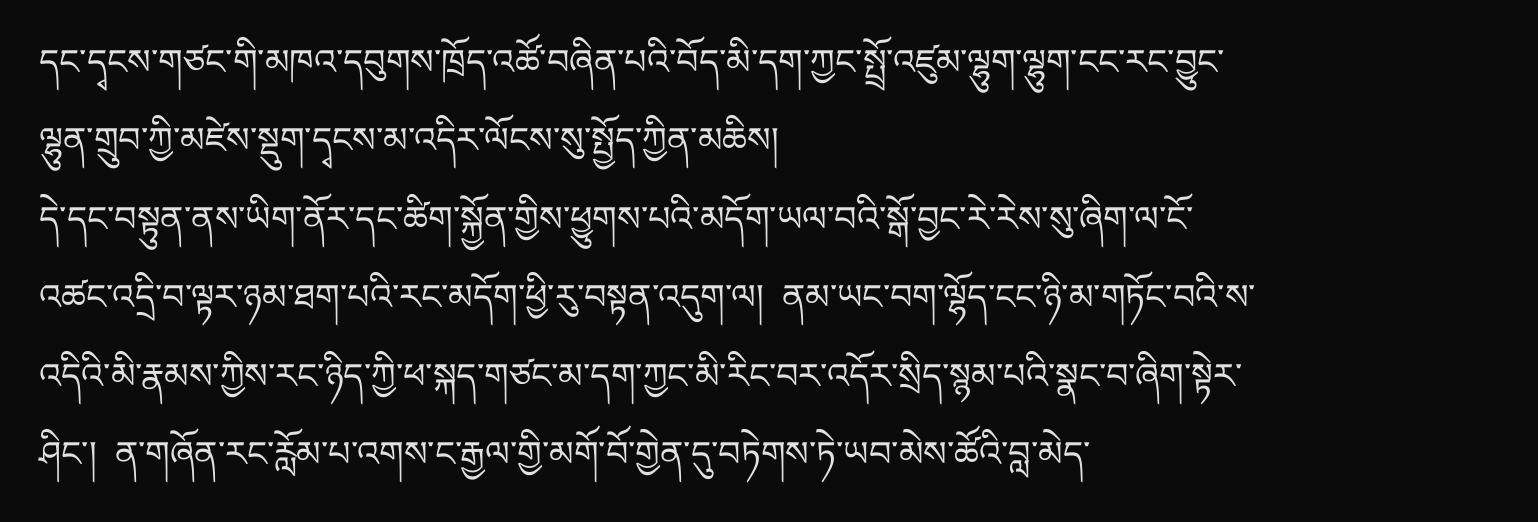དང་དྭངས་གཙང་གི་མཁའ་དབུགས་ཁྲོད་འཚོ་བཞིན་པའི་བོད་མི་དག་ཀྱང་སྤྲོ་འཛུམ་ལྷུག་ལྷུག་ངང་རང་བྱུང་ལྷུན་གྲུབ་ཀྱི་མཛེས་སྡུག་དྭངས་མ་འདིར་ལོངས་སུ་སྤྱོད་ཀྱིན་མཆིས།
དེ་དང་བསྟུན་ནས་ཡིག་ནོར་དང་ཚིག་སྐྱོན་གྱིས་ཕྱུགས་པའི་མདོག་ཡལ་བའི་སྒོ་བྱང་རེ་རེས་སུ་ཞིག་ལ་ངོ་འཚང་འདྲི་བ་ལྟར་ཉམ་ཐག་པའི་རང་མདོག་ཕྱི་རུ་བསྟན་འདུག་ལ།  ནམ་ཡང་བག་ལྷོད་ངང་ཉི་མ་གཏོང་བའི་ས་འདིའི་མི་རྣམས་ཀྱིས་རང་ཉིད་ཀྱི་ཕ་སྐད་གཙང་མ་དག་ཀྱང་མི་རིང་བར་འདོར་སྲིད་སྙམ་པའི་སྣང་བ་ཞིག་སྟེར་ཤིང་།  ན་གཞོན་རང་རློམ་པ་འགས་ང་རྒྱལ་གྱི་མགོ་བོ་གྱེན་དུ་བཏེགས་ཏེ་ཡབ་མེས་ཚོའི་བླ་མེད་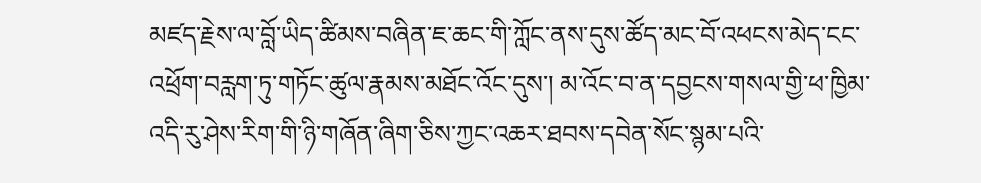མཛད་རྗེས་ལ་བློ་ཡིད་ཚིམས་བཞིན་ཇ་ཆང་གི་ཀློང་ནས་དུས་ཚོད་མང་བོ་འཕངས་མེད་ངང་འཕྲོག་བརླག་ཏུ་གཏོང་ཚུལ་རྣམས་མཐོང་འོང་དུས་། མ་འོང་བ་ན་དབྱངས་གསལ་གྱི་ཕ་ཁྱིམ་འདི་རུ་ཤེས་རིག་གི་ཉི་གཞོན་ཞིག་ཅིས་ཀྱང་འཆར་ཐབས་དབེན་སོང་སྙམ་པའི་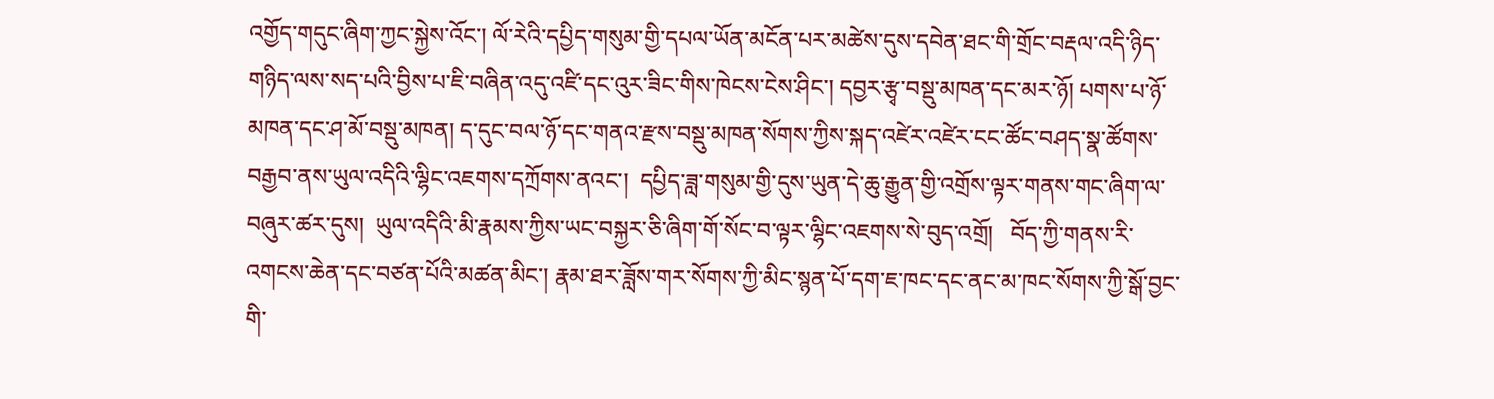འགྱོད་གདུང་ཞིག་ཀྱང་སྐྱེས་འོང་། ལོ་རེའི་དཔྱིད་གསུམ་གྱི་དཔལ་ཡོན་མངོན་པར་མཚེས་དུས་དབེན་ཐང་གི་གྲོང་བརྡལ་འདི་ཉིད་གཉིད་ལས་སད་པའི་བྱིས་པ་ཇི་བཞིན་འདུ་འཛི་དང་འུར་ཟིང་གིས་ཁེངས་ངེས་ཤིང་། དབྱར་རྩྭ་བསྡུ་མཁན་དང་མར་ཉོ། པགས་པ་ཉོ་མཁན་དང་ཤ་མོ་བསྡུ་མཁན། ད་དུང་བལ་ཉོ་དང་གནའ་རྫས་བསྡུ་མཁན་སོགས་ཀྱིས་སྐད་འཛེར་འཛེར་ངང་ཚོང་བཤད་སྣ་ཚོགས་བརྒྱབ་ནས་ཡུལ་འདིའི་ལྷིང་འཇགས་དཀྲོགས་ནའང་།  དཔྱིད་ཟླ་གསུམ་གྱི་དུས་ཡུན་དེ་ཆུ་རྒྱུན་གྱི་འགྲོས་ལྟར་གནས་གང་ཞིག་ལ་བཞུར་ཚར་དུས།  ཡུལ་འདིའི་མི་རྣམས་ཀྱིས་ཡང་བསྐྱར་ཅི་ཞིག་གོ་སོང་བ་ལྟར་ལྷིང་འཇགས་སེ་བུད་འགྲོ།   བོད་ཀྱི་གནས་རི་འགངས་ཆེན་དང་བཙན་པོའི་མཚན་མིང་། རྣམ་ཐར་ཟློས་གར་སོགས་ཀྱི་མིང་སྙན་པོ་དག་ཇ་ཁང་དང་ནང་མ་ཁང་སོགས་ཀྱི་སྒོ་བྱང་གི་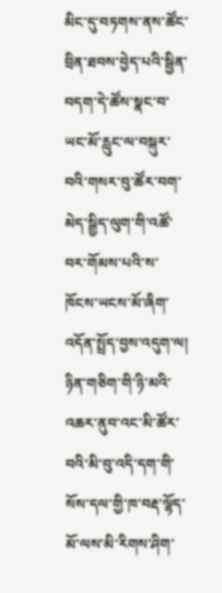མིང་དུ་བཏགས་ནས་ཚོང་བྲིན་ཐབས་བྱེད་པའི་སྦྱིན་བདག་དེ་ཚོས་སྣང་བ་ཡང་མོ་རླུང་ལ་བསྐུར་བའི་གསར་བུ་ཚོར་བག་མེད་སྒྱིད་ལུག་གི་འཚོ་བར་གོམས་པའི་ས་ཁོངས་ཡངས་མོ་ཞིག་འདོན་སྤྲོད་བྱས་འདུག་ལ།  ཉིན་གཅིག་གི་ཉི་མའི་འཆར་ནུབ་འང་མི་ཚོར་བའི་མི་བུ་འདི་དག་གི་སོས་དལ་གྱི་ཁ་བརྡ་ལྷོད་མོ་ལས་མི་རིགས་ཤིག་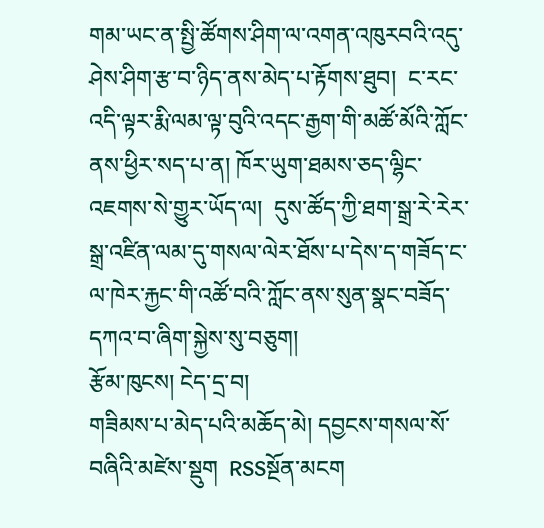གམ་ཡང་ན་སྤྱི་ཚོགས་ཤིག་ལ་འགན་འཁུརབའི་འདུ་ཤེས་ཤིག་རྩ་བ་ཉིད་ནས་མེད་པ་རྟོགས་ཐུབ།  ང་རང་འདི་ལྟར་རྨི་ལམ་ལྟ་བུའི་འདང་རྒྱག་གི་མཚོ་མོའི་ཀློང་ནས་ཕྱིར་སད་པ་ན། ཁོར་ཡུག་ཐམས་ཅད་ལྷིང་འཇགས་སེ་གྱུར་ཡོད་ལ།  དུས་ཚོད་ཀྱི་ཐག་སྒྲ་རེ་རེར་སྒྲ་འཛིན་ལམ་དུ་གསལ་ལེར་ཐོས་པ་དེས་ད་གཟོད་ང་ལ་ཁེར་རྐྱང་གི་འཚོ་བའི་ཀློང་ནས་སུན་སྣང་བཟོད་དཀའ་བ་ཞིག་སྐྱེས་སུ་བཅུག།
རྩོམ་ཁུངས། ངེད་དྲ་བ།
གཟིམས་པ་མེད་པའི་མཆོད་མེ། དབྱངས་གསལ་སོ་བཞིའི་མཛེས་སྡུག  RSSསྔོན་མངག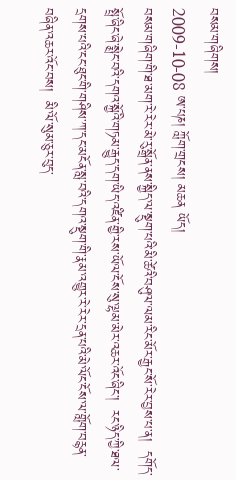བསམ་གཞིགས།
2009-10-08 ཨ་པཎ། ཀློག་གྲངས། མཆན ཡོད།
བསམ་གཞིག་གི་ཐ་མག་རེ་རེར་མེ་རུ་སྒྲོན་ནས་སྐྱིད་ལ་སྡུག་པའི་མི་ཚེའི་བཤུལ་ལམ་རིང་མོར་རྒྱང་སོ་རེར་བྱས་པ་ན།  དགོད་སྤྲོ་ཞིང་ཞེ་སྨྲེང་བའི་དགའ་སྐྱོའི་གཏམ་རྒྱུད་དག་ཡིད་འཛིན་གྱི་རས་ཡོལ་ངོས་སུ་ལྷམ་མེར་འཆར་འོང་ཞིང་།  རང་ཉིད་ཀྱི་ཐལ་དྲགས་པའི་ངང་ཐུང་གི་གཤིས་ཀ་དང་མངོན་སླ་བའི་དགའ་སྡུག་གི་རྣམ་འགྱུར་རེ་རེར་དྲན་པའི་མེ་ལོང་ངོས་ལ་གློག་བརྙན་བཞིན་འཆར་འོང་བས།  མི་ལོ་སུམ་ཅུར་བུད་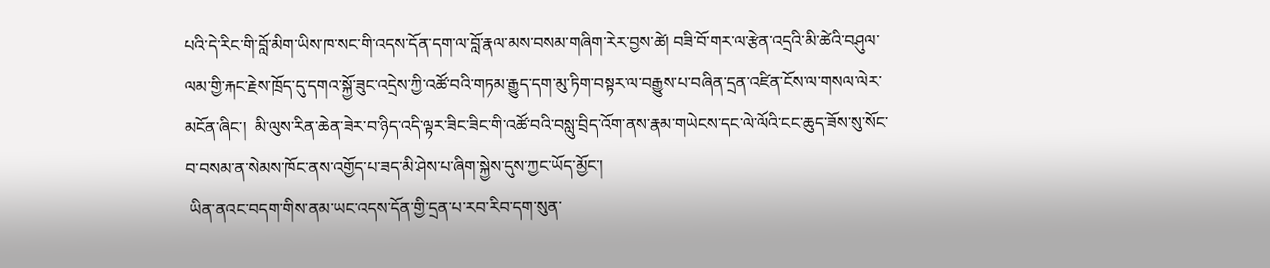པའི་དེ་རིང་གི་བློ་མིག་ཡིས་ཁ་སང་གི་འདས་དོན་དག་ལ་བློ་རྣལ་མས་བསམ་གཞིག་རེར་བྱས་ཚེ། བཟི་བོ་གར་ལ་རྩེན་འདྲའི་མི་ཚེའི་བཤུལ་ལམ་གྱི་རྐང་རྗེས་ཁྲོད་དུ་དགའ་སྐྱོ་ཟུང་འདྲེས་ཀྱི་འཚོ་བའི་གཏམ་རྒྱུད་དག་མུ་ཏིག་བསྟར་ལ་བརྒྱུས་པ་བཞིན་དྲན་འཛིན་ངོས་ལ་གསལ་ལེར་མངོན་ཞིང་།  མི་ལུས་རིན་ཆེན་ཟེར་བ་ཉིད་འདི་ལྟར་ཟིང་ཟིང་གི་འཚོ་བའི་བསླུ་བྲིད་འོག་ནས་རྣམ་གཡེངས་དང་ལེ་ལོའི་ངང་ཆུད་ཟོས་སུ་སོང་བ་བསམ་ན་སེམས་ཁོང་ནས་འགྱོད་པ་ཟད་མི་ཤེས་པ་ཞིག་སྐྱེས་དུས་ཀྱང་ཡོད་མྱོང་།
 ཡིན་ནའང་བདག་གིས་ནམ་ཡང་འདས་དོན་གྱི་དྲན་པ་རབ་རིབ་དག་སུན་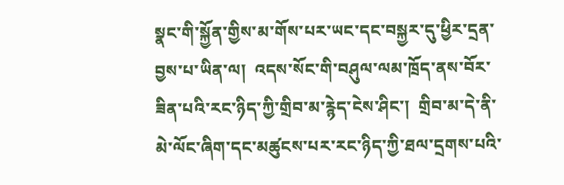སྣང་གི་སྐྱོན་གྱིས་མ་གོས་པར་ཡང་དང་བསྐྱར་དུ་ཕྱིར་དྲན་བྱས་པ་ཡིན་ལ།  འདས་སོང་གི་བཤུལ་ལམ་ཁྲོད་ནས་བོར་ཟིན་པའི་རང་ཉིད་ཀྱི་གྲིབ་མ་རྙེད་ངེས་ཤིང་།  གྲིབ་མ་དེ་ནི་མེ་ལོང་ཞིག་དང་མཚུངས་པར་རང་ཉིད་ཀྱི་ཐལ་དྲགས་པའི་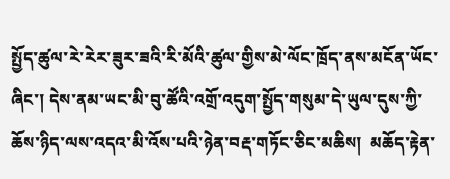སྤྱོད་ཚུལ་རེ་རེར་ཟུར་ཟའི་རི་མོའི་ཚུལ་གྱིས་མེ་ལོང་ཁྲོད་ནས་མངོན་ཡོང་ཞིང་། དེས་ནམ་ཡང་མི་བུ་ཚོའི་འགྲོ་འདུག་སྤྱོད་གསུམ་དེ་ཡུལ་དུས་ཀྱི་ཆོས་ཉིད་ལས་འདའ་མི་འོས་པའི་ཉེན་བརྡ་གཏོང་ཅིང་མཆིས།  མཆོད་རྟེན་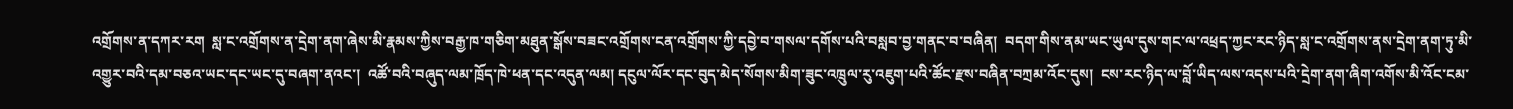འགྲོགས་ན་དཀར་རག  སླ་ང་འགྲོགས་ན་དྲེག་ནག་ཞེས་མི་རྣམས་ཀྱིས་བརྒྱ་ཁ་གཅིག་མཐུན་སྒོས་བཟང་འགྲོགས་ངན་འགྲོགས་ཀྱི་དབྱེ་བ་གསལ་དགོས་པའི་བསླབ་བྱ་གནང་བ་བཞིན།  བདག་གིས་ནམ་ཡང་ཡུལ་དུས་གང་ལ་འཕྲད་ཀྱང་རང་ཉིད་སླ་ང་འགྲོགས་ནས་དྲེག་ནག་ཏུ་མི་འགྱུར་བའི་དམ་བཅའ་ཡང་དང་ཡང་དུ་བཞག་ནའང་།  འཚོ་བའི་བཞུད་ལམ་ཁྲོད་ཁེ་ཕན་དང་འདུན་ལམ། དངུལ་ལོར་དང་བུད་མེད་སོགས་མིག་ཟུང་འཁྲུལ་རུ་འཇུག་པའི་ཚོང་རྫས་བཞིན་བཀྲམ་འོང་དུས།  ངས་རང་ཉིད་ལ་བློ་ཡིད་ལས་འདས་པའི་དྲེག་ནག་ཞིག་འགོས་མི་འོང་ངམ་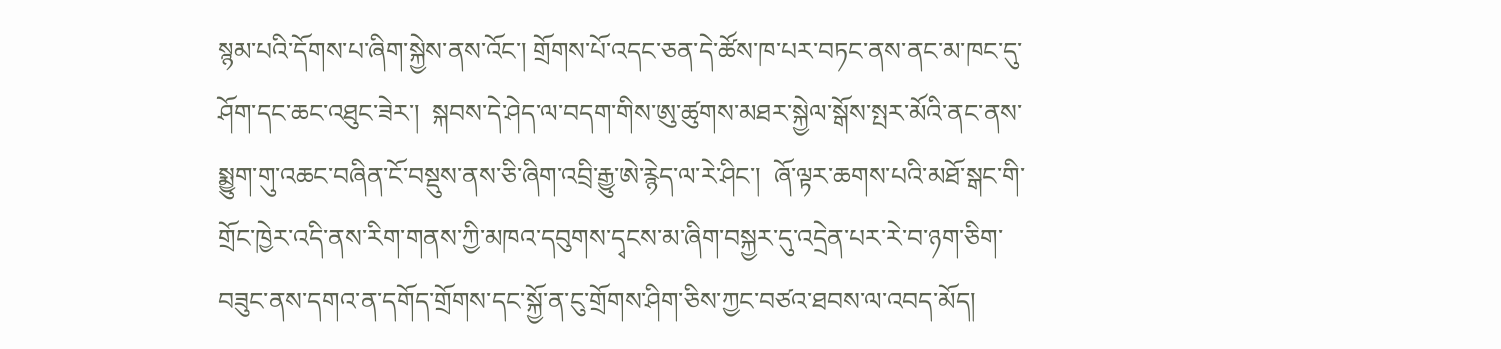སྙམ་པའི་དོགས་པ་ཞིག་སྐྱེས་ནས་འོང་། གྲོགས་པོ་འདང་ཅན་དེ་ཚོས་ཁ་པར་བཏང་ནས་ནང་མ་ཁང་དུ་ཤོག་དང་ཆང་འཐུང་ཟེར་།  སྐབས་དེ་ཤེད་ལ་བདག་གིས་ཨུ་ཚུགས་མཐར་སྐྱེལ་སྒོས་སྤར་མོའི་ནང་ནས་སྨྱུག་གུ་འཆང་བཞིན་ངོ་བསྡུས་ནས་ཅི་ཞིག་འབྲི་རྒྱུ་ཨེ་རྙེད་ལ་རེ་ཤིང་།  ཞོ་ལྟར་ཆགས་པའི་མཐོ་སྒང་གི་གྲོང་ཁྱེར་འདི་ནས་རིག་གནས་ཀྱི་མཁའ་དབུགས་དྭངས་མ་ཞིག་བསྐྱར་དུ་འདྲེན་པར་རེ་བ་ཉག་ཅིག་བཟུང་ནས་དགའ་ན་དགོད་གྲོགས་དང་སྐྱོ་ན་ངུ་གྲོགས་ཤིག་ཅིས་ཀྱང་བཙའ་ཐབས་ལ་འབད་མོད།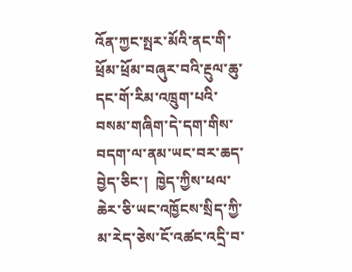འོན་ཀྱང་སྤར་མོའི་ནང་གི་ཕྲོམ་ཕྲོམ་བཞུར་བའི་རྔུལ་ཆུ་དང་གོ་རིམ་འཁྲུག་པའི་བསམ་གཞིག་དེ་དག་གིས་བདག་ལ་ནམ་ཡང་བར་ཆད་བྱེད་ཅིང་།  ཁྱེད་ཀྱིས་ཕལ་ཆེར་ཅི་ཡང་འཁྱོངས་སྲིད་ཀྱི་མ་རེད་ཅེས་ངོ་འཚང་འདྲི་བ་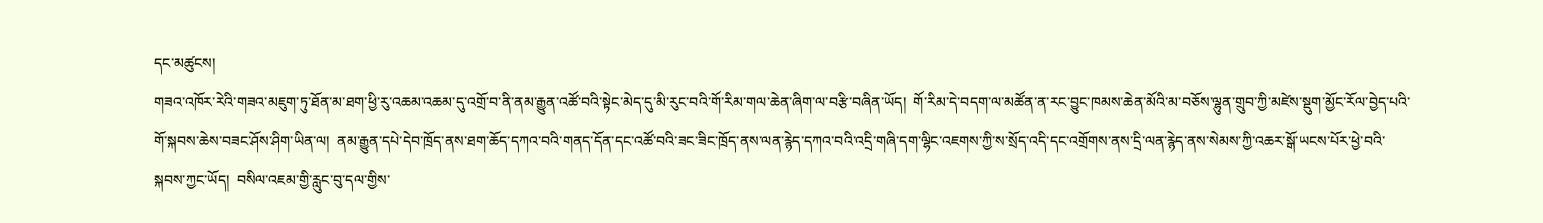དང་མཚུངས།
གཟའ་འཁོར་རེའི་གཟའ་མཇུག་ཏུ་ཐོན་མ་ཐག་ཕྱི་རུ་འཆམ་འཆམ་དུ་འགྲོ་བ་ནི་ནམ་རྒྱུན་འཚོ་བའི་སྟེང་མེད་དུ་མི་རུང་བའི་གོ་རིམ་གལ་ཆེན་ཞིག་ལ་བརྩི་བཞིན་ཡོད།  གོ་རིམ་དེ་བདག་ལ་མཚོན་ན་རང་བྱུང་ཁམས་ཆེན་མོའི་མ་བཅོས་ལྷུན་གྲུབ་ཀྱི་མཛེས་སྡུག་མྱོང་རོལ་བྱེད་པའི་གོ་སྐབས་ཆེས་བཟང་ཤོས་ཤིག་ཡིན་ལ།  ནམ་རྒྱུན་དཔེ་དེབ་ཁྲོད་ནས་ཐག་ཆོད་དཀའ་བའི་གནད་དོན་དང་འཚོ་བའི་ཟང་ཟིང་ཁྲོད་ནས་ལན་རྙེད་དཀའ་བའི་འདྲི་གཞི་དག་ལྷིང་འཇགས་ཀྱི་ས་སྲོད་འདི་དང་འགྲོགས་ནས་དྲི་ལན་རྙེད་ནས་སེམས་ཀྱི་འཆར་སྒོ་ཡངས་པོར་ཕྱེ་བའི་སྐབས་ཀྱང་ཡོད།  བསིལ་འཇམ་གྱི་རླུང་བུ་དལ་གྱིས་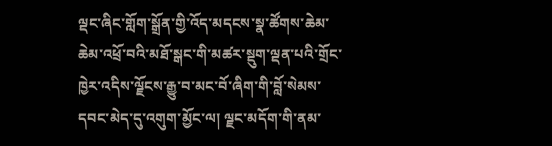ལྡང་ཞིང་གློག་སྒྲོན་གྱི་འོད་མདངས་སྣ་ཚོགས་ཆེམ་ཆེམ་འཕྲོ་བའི་མཐོ་སྒང་གི་མཚར་སྡུག་ལྡན་པའི་གྲོང་ཁྱེར་འདིས་ལྗོངས་རྒྱུ་བ་མང་བོ་ཞིག་གི་བློ་སེམས་དབང་མེད་དུ་འགུག་མྱོང་ལ། ལྗང་མདོག་གི་ནམ་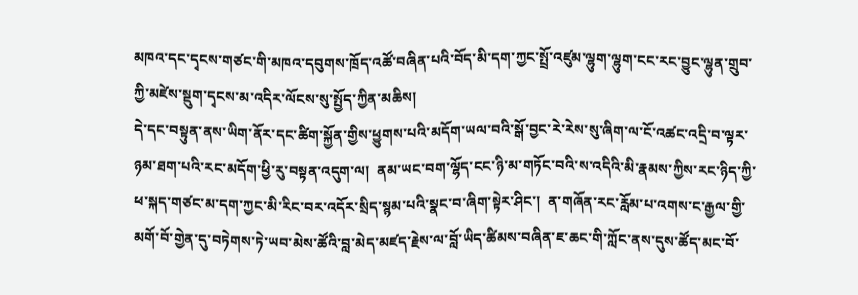མཁའ་དང་དྭངས་གཙང་གི་མཁའ་དབུགས་ཁྲོད་འཚོ་བཞིན་པའི་བོད་མི་དག་ཀྱང་སྤྲོ་འཛུམ་ལྷུག་ལྷུག་ངང་རང་བྱུང་ལྷུན་གྲུབ་ཀྱི་མཛེས་སྡུག་དྭངས་མ་འདིར་ལོངས་སུ་སྤྱོད་ཀྱིན་མཆིས།
དེ་དང་བསྟུན་ནས་ཡིག་ནོར་དང་ཚིག་སྐྱོན་གྱིས་ཕྱུགས་པའི་མདོག་ཡལ་བའི་སྒོ་བྱང་རེ་རེས་སུ་ཞིག་ལ་ངོ་འཚང་འདྲི་བ་ལྟར་ཉམ་ཐག་པའི་རང་མདོག་ཕྱི་རུ་བསྟན་འདུག་ལ།  ནམ་ཡང་བག་ལྷོད་ངང་ཉི་མ་གཏོང་བའི་ས་འདིའི་མི་རྣམས་ཀྱིས་རང་ཉིད་ཀྱི་ཕ་སྐད་གཙང་མ་དག་ཀྱང་མི་རིང་བར་འདོར་སྲིད་སྙམ་པའི་སྣང་བ་ཞིག་སྟེར་ཤིང་།  ན་གཞོན་རང་རློམ་པ་འགས་ང་རྒྱལ་གྱི་མགོ་བོ་གྱེན་དུ་བཏེགས་ཏེ་ཡབ་མེས་ཚོའི་བླ་མེད་མཛད་རྗེས་ལ་བློ་ཡིད་ཚིམས་བཞིན་ཇ་ཆང་གི་ཀློང་ནས་དུས་ཚོད་མང་བོ་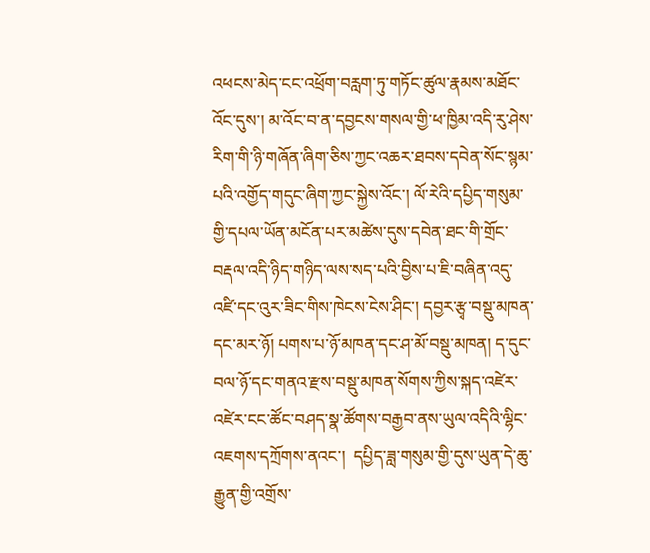འཕངས་མེད་ངང་འཕྲོག་བརླག་ཏུ་གཏོང་ཚུལ་རྣམས་མཐོང་འོང་དུས་། མ་འོང་བ་ན་དབྱངས་གསལ་གྱི་ཕ་ཁྱིམ་འདི་རུ་ཤེས་རིག་གི་ཉི་གཞོན་ཞིག་ཅིས་ཀྱང་འཆར་ཐབས་དབེན་སོང་སྙམ་པའི་འགྱོད་གདུང་ཞིག་ཀྱང་སྐྱེས་འོང་། ལོ་རེའི་དཔྱིད་གསུམ་གྱི་དཔལ་ཡོན་མངོན་པར་མཚེས་དུས་དབེན་ཐང་གི་གྲོང་བརྡལ་འདི་ཉིད་གཉིད་ལས་སད་པའི་བྱིས་པ་ཇི་བཞིན་འདུ་འཛི་དང་འུར་ཟིང་གིས་ཁེངས་ངེས་ཤིང་། དབྱར་རྩྭ་བསྡུ་མཁན་དང་མར་ཉོ། པགས་པ་ཉོ་མཁན་དང་ཤ་མོ་བསྡུ་མཁན། ད་དུང་བལ་ཉོ་དང་གནའ་རྫས་བསྡུ་མཁན་སོགས་ཀྱིས་སྐད་འཛེར་འཛེར་ངང་ཚོང་བཤད་སྣ་ཚོགས་བརྒྱབ་ནས་ཡུལ་འདིའི་ལྷིང་འཇགས་དཀྲོགས་ནའང་།  དཔྱིད་ཟླ་གསུམ་གྱི་དུས་ཡུན་དེ་ཆུ་རྒྱུན་གྱི་འགྲོས་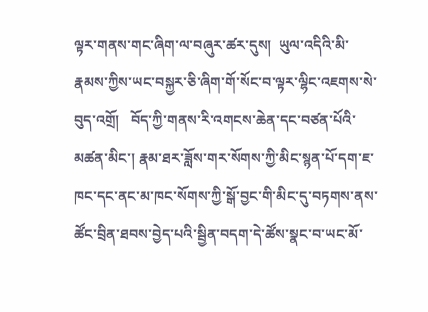ལྟར་གནས་གང་ཞིག་ལ་བཞུར་ཚར་དུས།  ཡུལ་འདིའི་མི་རྣམས་ཀྱིས་ཡང་བསྐྱར་ཅི་ཞིག་གོ་སོང་བ་ལྟར་ལྷིང་འཇགས་སེ་བུད་འགྲོ།   བོད་ཀྱི་གནས་རི་འགངས་ཆེན་དང་བཙན་པོའི་མཚན་མིང་། རྣམ་ཐར་ཟློས་གར་སོགས་ཀྱི་མིང་སྙན་པོ་དག་ཇ་ཁང་དང་ནང་མ་ཁང་སོགས་ཀྱི་སྒོ་བྱང་གི་མིང་དུ་བཏགས་ནས་ཚོང་བྲིན་ཐབས་བྱེད་པའི་སྦྱིན་བདག་དེ་ཚོས་སྣང་བ་ཡང་མོ་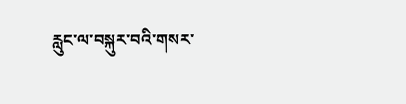རླུང་ལ་བསྐུར་བའི་གསར་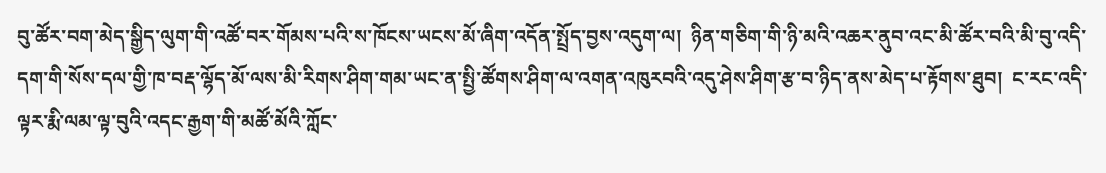བུ་ཚོར་བག་མེད་སྒྱིད་ལུག་གི་འཚོ་བར་གོམས་པའི་ས་ཁོངས་ཡངས་མོ་ཞིག་འདོན་སྤྲོད་བྱས་འདུག་ལ།  ཉིན་གཅིག་གི་ཉི་མའི་འཆར་ནུབ་འང་མི་ཚོར་བའི་མི་བུ་འདི་དག་གི་སོས་དལ་གྱི་ཁ་བརྡ་ལྷོད་མོ་ལས་མི་རིགས་ཤིག་གམ་ཡང་ན་སྤྱི་ཚོགས་ཤིག་ལ་འགན་འཁུརབའི་འདུ་ཤེས་ཤིག་རྩ་བ་ཉིད་ནས་མེད་པ་རྟོགས་ཐུབ།  ང་རང་འདི་ལྟར་རྨི་ལམ་ལྟ་བུའི་འདང་རྒྱག་གི་མཚོ་མོའི་ཀློང་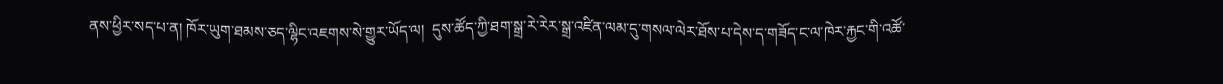ནས་ཕྱིར་སད་པ་ན། ཁོར་ཡུག་ཐམས་ཅད་ལྷིང་འཇགས་སེ་གྱུར་ཡོད་ལ།  དུས་ཚོད་ཀྱི་ཐག་སྒྲ་རེ་རེར་སྒྲ་འཛིན་ལམ་དུ་གསལ་ལེར་ཐོས་པ་དེས་ད་གཟོད་ང་ལ་ཁེར་རྐྱང་གི་འཚོ་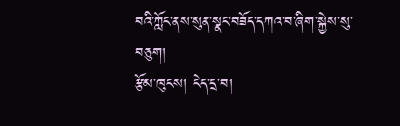བའི་ཀློང་ནས་སུན་སྣང་བཟོད་དཀའ་བ་ཞིག་སྐྱེས་སུ་བཅུག།
རྩོམ་ཁུངས། ངེད་དྲ་བ།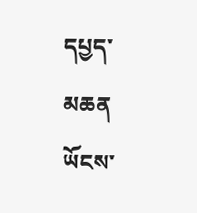དཔྱད་མཆན ཡོངས་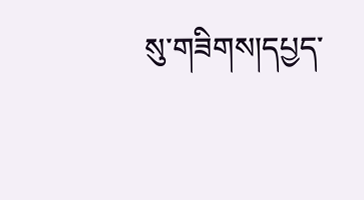སུ་གཟིགས།དཔྱད་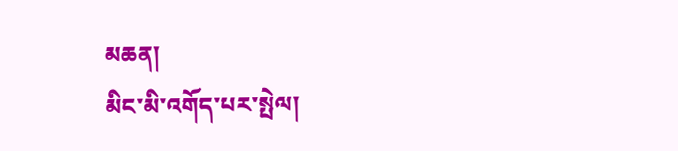མཆན།
མིང་མི་འགོད་པར་སྤེལ།